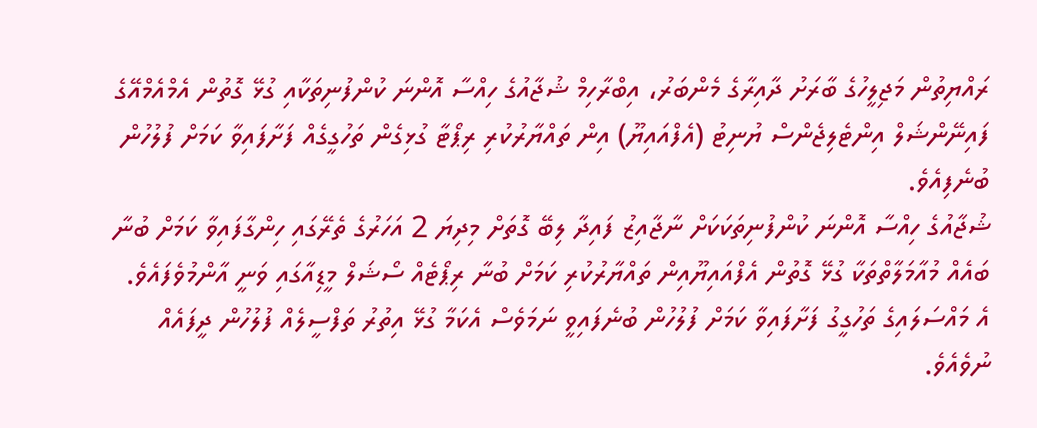ރައްޔިތުން މަޖިލީހުގެ ބާރަށު ދާއިރާގެ މެންބަރު، އިބްރާހިމް ޝުޖާއުގެ ހިއްސާ އޮންނަ ކުންފުނިތަކާއި ގުޅޭ ގޮތުން އެމްއެމްއޭގެ ފައިނޭންޝަލް އިންޓެލިޖެންސް ޔުނިޓު (އެފްއައިޔޫ) އިން ތައްޔާރުކުރި ރިޕޯޓާ ގުޅިގެން ތަހުގީގެއް ފަށާފައިވާ ކަމަށް ފުލުހުން ބުނެފިއެވެ.
ޝުޖާއުގެ ހިއްސާ އޮންނަ ކުންފުނިތަކަކަށް ނާޖާއިޒު ފައިދާ ލިބޭ ގޮތަށް މިދިޔަ 2 އަހަރުގެ ތެރޭގައި ހިންގާފައިވާ ކަމަށް ބުނާ ބައެއް މުއާމަލާތްތަކާ ގުޅޭ ގޮތުން އެފްއައިޔޫއިން ތައްޔާރުކުރި ކަމަށް ބުނާ ރިޕޯޓެއް ސޯޝަލް މީޑިއާގައި ވަނީ އާންމުވެފައެވެ.
އެ މައްސަލައިގެ ތަހުގީގު ފަށާފައިވާ ކަމަށް ފުލުހުން ބުނެފައިވީ ނަމަވެސް އެކަމާ ގުޅޭ އިތުރު ތަފްސީލެއް ފުލުހުން ދީފައެއް ނުވެއެވެ.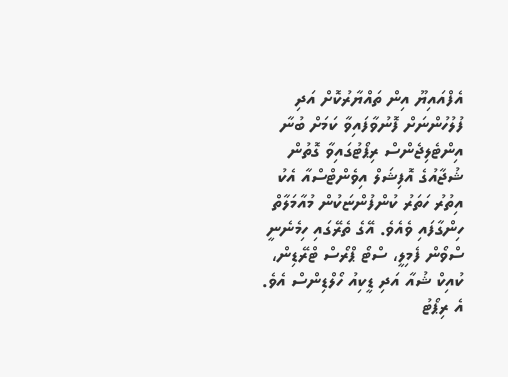އެފްއައިޔޫ އިން ތައްޔާރުކޮށް އަދި ފުލުހުންނަށް ފޮނުވާފައިވާ ކަމަށް ބުނާ އިންޓެލިޖެންސް ރިޕޯޓުގައިވާ ގޮތުން ޝުޖާއުގެ އޮފިޝަލް އިވެންޓްސްއާ އެކު އިތުރު ހަތަރު ކުންފުންޏަކުން މުއާމަލާތް ހިންގާފައި ވެއެވެ. އޭގެ ތެރޭގައި ހިމެނެނީ ސްވޯން ފެމިލީ، ސްޓޯ ޕްރޯސް ޓްރޭޑިން، ކުއިކް ޝުއާ އަދި ޑީކިއު ހޯލްޑިންސް އެވެ.
އެ ރިޕޯޓު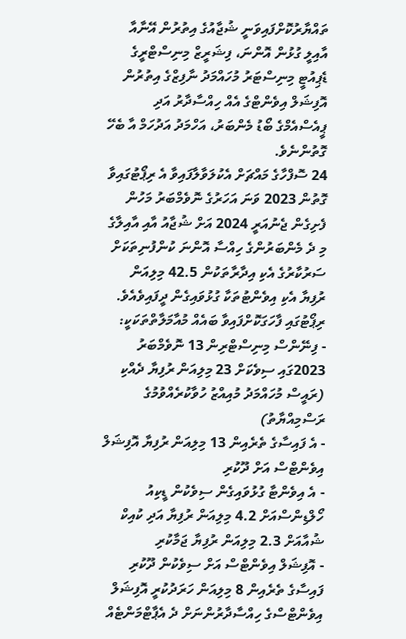ތައްޔާރުކޮށްފައިވަނީ ޝުޖާއުގެ އިތުރުން އޭނާއާ އާއިލީ ގުޅުން އޮންނަ، ފިޝަރީޒް މިނިސްޓްރީގެ ޑެޕިއުޓީ މިނިސްޓަރު މުހައްމަދު ނާފިޒްގެ އިތުރުން އޮފިޝަލް އިވެންޓްގެ އެއް ހިއްސާދާރު އަދި ޕީއެސްއެމްގެ ބޯޑު މެންބަރު، އަހްމަދު އަދުހަމް އާ ބެހޭ ގޮތުންނެވެ.
24 ސޮފްހާގެ މައްޗަށް އެކުލަވާލާފައިވާ އެ ރިޕޯޓުގައިވާ ގޮތުން 2023 ވަނަ އަހަރުގެ ނޮވެމްބަރު މަހުން ފެށިގެން ޖެނުއަރީ 2024 އަށް ޝުޖާއު އާއި އާއިލާގެ މި ދެ މެންބަރުންގެ ހިއްސާ އޮންނަ ކުންފުނިތަކަށް ސަރުކާރުގެ އެކި އިދާރާތަކުން 42.5 މިލިއަން ރުފިޔާ އެކި އިވެންޓުތަކާ ގުޅުވައިގެން ދީފައިވެއެވެ.
ރިޕޯޓުގައި ފާހަގަކޮށްފައިވާ ބައެއް މުއާމަލާތްތަކަކީ:
- ފިނޭންސް މިނިސްޓްރިން 13 ނޮވެމްބަރު 2023ގައި ސިވެކަށް 23 މިލިއަން ރުފިޔާ ދެއްކި (ރައީސް މުހައްމަދު މުއިއްޒު ހުވާކުރެއްވުމުގެ ރަސްމިއްޔާތު)
- އެ ފައިސާގެ ތެރެއިން 13 މިލިއަން ރުފިޔާ އޮފިޝަލް އިވެންޓްސް އަށް ދޫކުރި
- އެ އިވެންޓާ ގުޅުވައިގެން ސިވެކުން ޑީކިއު ހޯލްޑިންސްއަށް 4.2 މިލިއަން ރުފިޔާ އަދި ކުއިކް ޝުއާއަށް 2.3 މިލިއަން ރުފިޔާ ޖަމާކުރި
- އޮފިޝަލް އިވެންޓްސް އަށް ސިވެކުން ދޫކުރި ފައިސާގެ ތެރެއިން 8 މިލިއަން ހަރަދުކުރީ އޮފިޝަލް އިވެންޓްސްގެ ހިއްސާދާރުންނަށް ދެ އެޕާޓްމަންޓެއް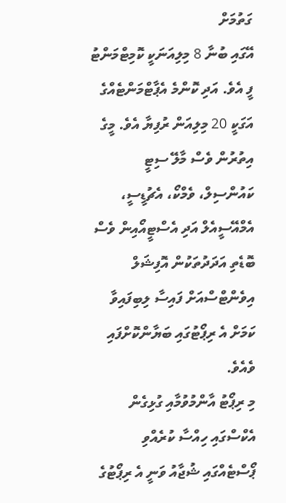ގަތުމަށް
އޭގައި ބުނާ 8 މިލިއަނަކީ ކޮމިޓްމަންޓު ފީ އެވެ. އަދި ކޮންމެ އެޕާޓްމަންޓެއްގެ އަގަކީ 20 މިލިއަން ރުފިޔާ އެވެ. މީގެ އިތުރުން ވެސް މާލޭ ސިޓީ ކައުންސިލް، ވެމްކޯ، އެޗުޑީސީ، އެމްއޭސީއެލް އަދި އެސްޓީއޯއިން ވެސް ބޮޑެތި އަދަދުތަކުން އޮފިޝަލް އިވެންޓްސްއަށް ފައިސާ ލިބިފައިވާ ކަމަށް އެ ރިޕޯޓުގައި ބަޔާންކޮށްފައި ވެއެވެ.
މި ރިޕޯޓު އާންމުވުމާއި ގުޅިގެން އެކްސްގައި ހިއްސާ ކުރެއްވި ޕޯސްޓެއްގައި ޝުޖާއު ވަނީ އެ ރިޕޯޓުގެ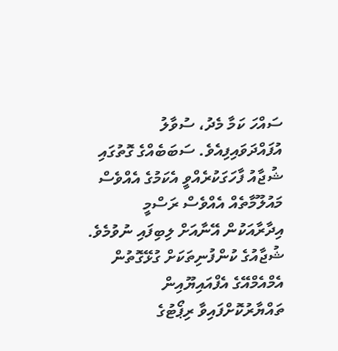ސައްހަ ކަމާ މެދު، ސުވާލު އުފައްދަވައިފިއެވެ. ސަބަބެއްގެ ގޮތުގައި ޝުޖާއު ފާހަގަކުރެއްވީ އެކަމުގެ އެއްވެސް މައުލޫމާތެއް އެއްވެސް ރަސްމީ އިދާރާއަކުން އޭނާއަށް ލިބިފައި ނުވުމެވެ.
ޝުޖާއުގެ ކުންފުނިތަކަށް ގުޅޭގޮތުން އެމްއެމްއޭގެ އެފްއައިޔޫއިން ތައްޔާރުކޮށްފައިވާ ރިޕޯޓުގެ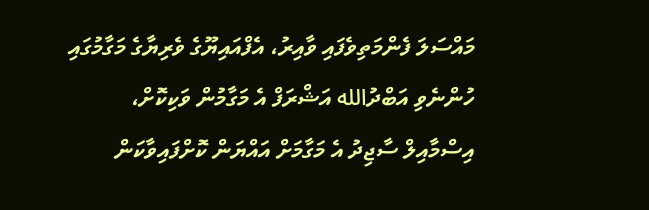މައްސަލަ ފެންމަތިވެފައި ވާއިރު، އެފްއައިޔޫގެ ވެރިޔާގެ މަގާމުގައި ހުންނެވި އަބްދުالله އަޝްރަފް އެ މަގާމުން ވަކިކޮށް، އިސްމާއިލް ސާޖިދު އެ މަގާމަށް އައްޔަން ކޮށްފައިވާކަން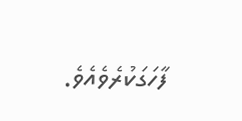ފާހަގަކުރެވެއެވެ.